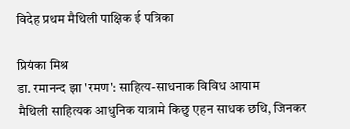विदेह प्रथम मैथिली पाक्षिक ई पत्रिका

प्रियंका मिश्र
डा. रमानन्द झा 'रमण': साहित्य-साधनाक विविध आयाम
मैथिली साहित्यक आधुनिक यात्रामे किछु एहन साधक छथि, जिनकर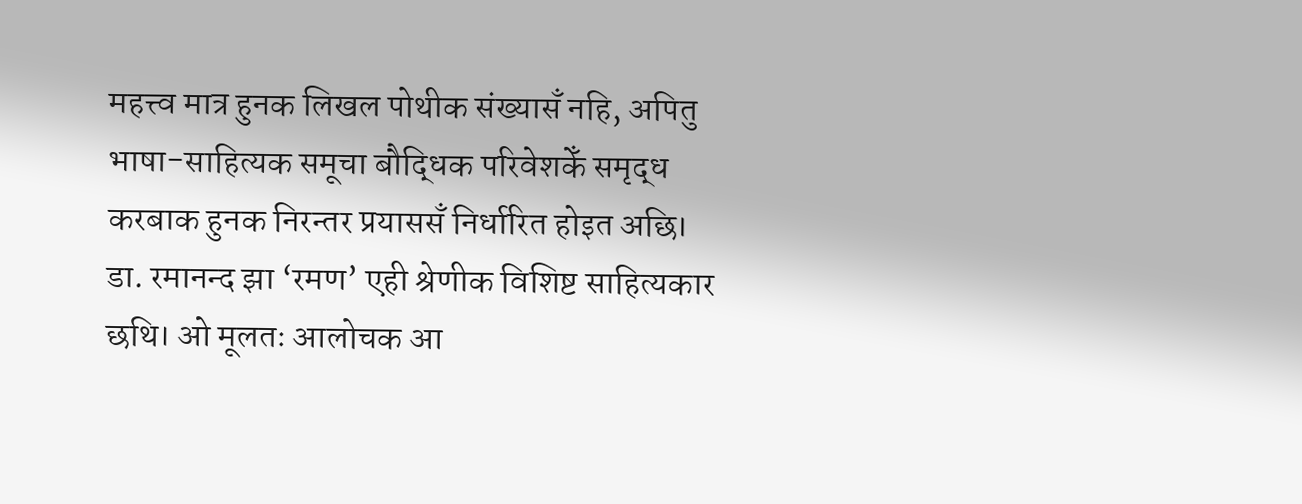महत्त्व मात्र हुनक लिखल पोथीक संख्यासँ नहि, अपितु भाषा-साहित्यक समूचा बौद्धिक परिवेशकेँ समृद्ध करबाक हुनक निरन्तर प्रयाससँ निर्धारित होइत अछि। डा. रमानन्द झा ‘रमण’ एही श्रेणीक विशिष्ट साहित्यकार छथि। ओ मूलतः आलोचक आ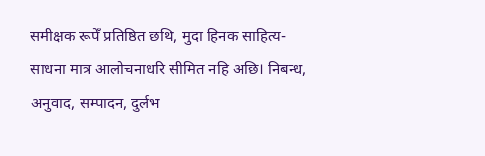समीक्षक रूपेँ प्रतिष्ठित छथि, मुदा हिनक साहित्य-साधना मात्र आलोचनाधरि सीमित नहि अछि। निबन्ध, अनुवाद, सम्पादन, दुर्लभ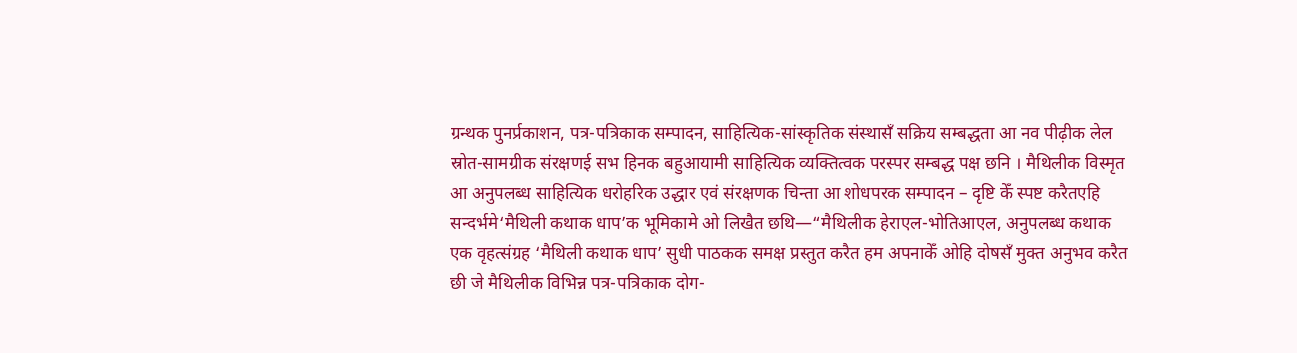ग्रन्थक पुनर्प्रकाशन, पत्र-पत्रिकाक सम्पादन, साहित्यिक-सांस्कृतिक संस्थासँ सक्रिय सम्बद्धता आ नव पीढ़ीक लेल स्रोत-सामग्रीक संरक्षणई सभ हिनक बहुआयामी साहित्यिक व्यक्तित्वक परस्पर सम्बद्ध पक्ष छनि । मैथिलीक विस्मृत आ अनुपलब्ध साहित्यिक धरोहरिक उद्धार एवं संरक्षणक चिन्ता आ शोधपरक सम्पादन – दृष्टि केँ स्पष्ट करैतएहि सन्दर्भमे‘मैथिली कथाक धाप’क भूमिकामे ओ लिखैत छथि—“मैथिलीक हेराएल-भोतिआएल, अनुपलब्ध कथाक एक वृहत्संग्रह ‘मैथिली कथाक धाप’ सुधी पाठकक समक्ष प्रस्तुत करैत हम अपनाकेँ ओहि दोषसँ मुक्त अनुभव करैत छी जे मैथिलीक विभिन्न पत्र-पत्रिकाक दोग-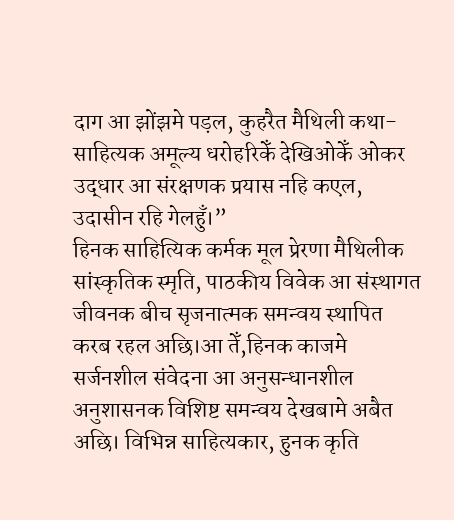दाग आ झोंझमे पड़ल, कुहरैत मैथिली कथा-साहित्यक अमूल्य धरोहरिकेँ देखिओकेँ ओकर उद्धार आ संरक्षणक प्रयास नहि कएल, उदासीन रहि गेलहुँ।”
हिनक साहित्यिक कर्मक मूल प्रेरणा मैथिलीक सांस्कृतिक स्मृति, पाठकीय विवेक आ संस्थागत जीवनक बीच सृजनात्मक समन्वय स्थापित करब रहल अछि।आ तेँ,हिनक काजमे सर्जनशील संवेदना आ अनुसन्धानशील अनुशासनक विशिष्ट समन्वय देखबामे अबैत अछि। विभिन्न साहित्यकार, हुनक कृति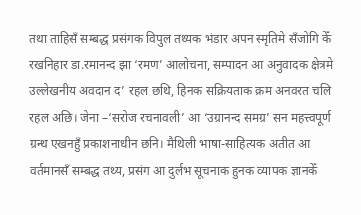तथा ताहिसँ सम्बद्ध प्रसंगक विपुल तथ्यक भंडार अपन स्मृतिमे सँजोगि केँ रखनिहार डा.रमानन्द झा ‘रमण’ आलोचना, सम्पादन आ अनुवादक क्षेत्रमे उल्लेखनीय अवदान द’ रहल छथि, हिनक सक्रियताक क्रम अनवरत चलि रहल अछि। जेना –‘सरोज रचनावली’ आ ‘उग्रानन्द समग्र’ सन महत्त्वपूर्ण ग्रन्थ एखनहुँ प्रकाशनाधीन छनि। मैथिली भाषा-साहित्यक अतीत आ वर्तमानसँ सम्बद्ध तथ्य, प्रसंग आ दुर्लभ सूचनाक हुनक व्यापक ज्ञानकेँ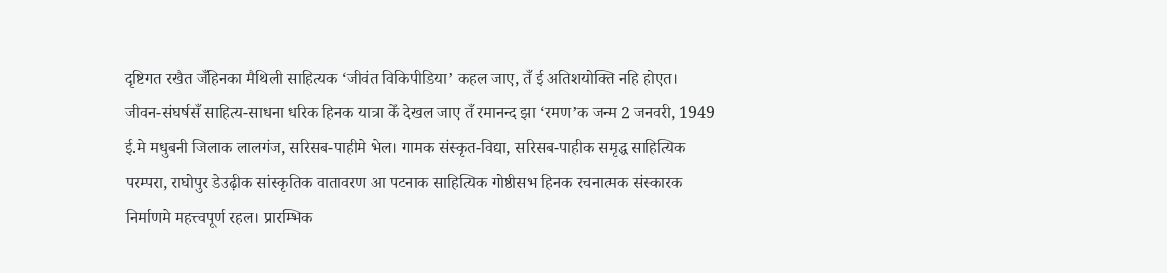दृष्टिगत रखैत जँहिनका मैथिली साहित्यक ‘जीवंत विकिपीडिया’ कहल जाए, तँ ई अतिशयोक्ति नहि होएत।
जीवन-संघर्षसँ साहित्य-साधना धरिक हिनक यात्रा केँ देखल जाए तँ रमानन्द झा ‘रमण’क जन्म 2 जनवरी, 1949 ई.मे मधुबनी जिलाक लालगंज, सरिसब-पाहीमे भेल। गामक संस्कृत-विद्या, सरिसब-पाहीक समृद्ध साहित्यिक परम्परा, राघोपुर डेउढ़ीक सांस्कृतिक वातावरण आ पटनाक साहित्यिक गोष्ठीसभ हिनक रचनात्मक संस्कारक निर्माणमे महत्त्वपूर्ण रहल। प्रारम्भिक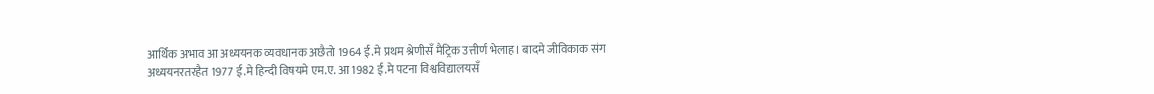आर्थिक अभाव आ अध्ययनक व्यवधानक अछैतो 1964 ई.मे प्रथम श्रेणीसँ मैट्रिक उत्तीर्ण भेलाह। बादमे जीविकाक संग अध्ययनरतरहैत 1977 ई.मे हिन्दी विषयमे एम.ए. आ 1982 ई.मे पटना विश्वविद्यालयसँ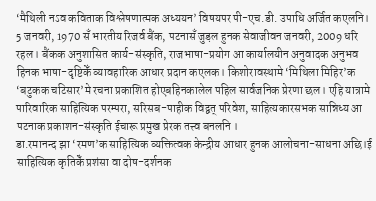‘मैथिली नऽव कविताक विश्लेषणात्मक अध्ययन’ विषयपर पी-एच.डी. उपाधि अर्जित कएलनि।
5 जनवरी, 1970 सँ भारतीय रिजर्व बैंक, पटनासँ जुड़ल हुनक सेवाजीवन जनवरी, 2009 धरि रहल। बैंकक अनुशासित कार्य-संस्कृति, राजभाषा-प्रयोग आ कार्यालयीन अनुवादक अनुभव हिनक भाषा-दृष्टिकेँ व्यावहारिक आधार प्रदान कएलक। किशोरावस्थामे ‘मिथिला मिहिर’क ‘बटुकक चटिसार’मे रचना प्रकाशित होएबहिनकालेल पहिल सार्वजनिक प्रेरणा छल। एहि यात्रामे पारिवारिक साहित्यिक परम्परा, सरिसब-पाहीक विद्वत् परिवेश, साहित्यकारसभक सान्निध्य आ पटनाक प्रकाशन-संस्कृति ईचारू प्रमुख प्रेरक तत्त्व बनलनि ।
डा.रमानन्द झा ‘रमण’क साहित्यिक व्यक्तित्वक केन्द्रीय आधार हुनक आलोचना-साधना अछि।ई साहित्यिक कृतिकेँ प्रशंसा वा दोष-दर्शनक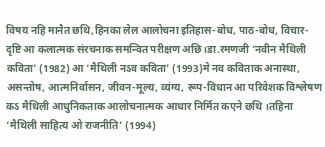विषय नहि मानैत छथि,हिनका लेल आलोचना इतिहास-बोध, पाठ-बोध, विचार-दृष्टि आ कलात्मक संरचनाक समन्वित परीक्षण अछि।डा.रमणजी ‘नवीन मैथिली कविता’ (1982) आ ‘मैथिली नऽव कविता’ (1993)मे नव कविताक अनास्था, असन्तोष, आत्मनिर्वासन, जीवन-मूल्य, व्यंग्य, रूप-विधान आ परिवेशक विश्लेषण कऽ मैथिली आधुनिकताक आलोचनात्मक आधार निर्मित कएने छथि ।तहिना ‘मैथिली साहित्य ओ राजनीति’ (1994)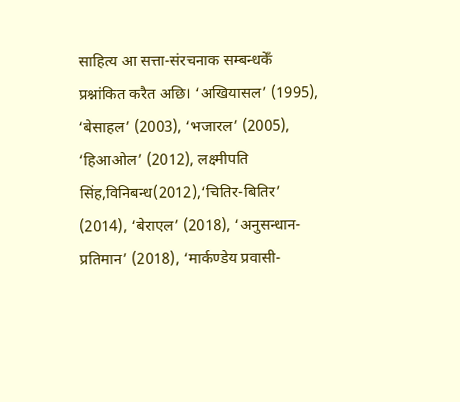साहित्य आ सत्ता-संरचनाक सम्बन्धकेँ प्रश्नांकित करैत अछि। ‘अखियासल’ (1995), ‘बेसाहल’ (2003), ‘भजारल’ (2005), ‘हिआओल’ (2012), लक्ष्मीपति सिंह,विनिबन्ध(2012),‘चितिर-बितिर’ (2014), ‘बेराएल’ (2018), ‘अनुसन्धान-प्रतिमान’ (2018), ‘मार्कण्डेय प्रवासी-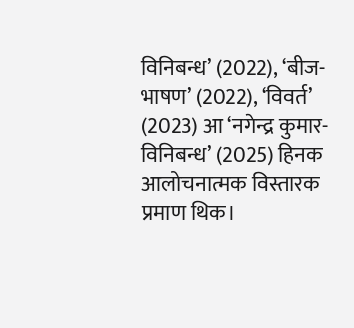विनिबन्ध’ (2022), ‘बीज-भाषण’ (2022), ‘विवर्त’ (2023) आ ‘नगेन्द्र कुमार-विनिबन्ध’ (2025) हिनक आलोचनात्मक विस्तारक प्रमाण थिक।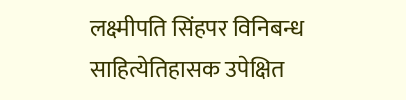लक्ष्मीपति सिंहपर विनिबन्ध साहित्येतिहासक उपेक्षित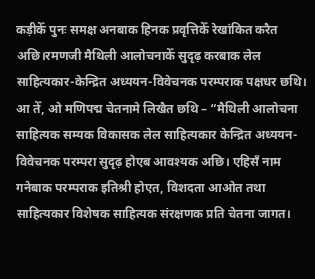कड़ीकेँ पुनः समक्ष अनबाक हिनक प्रवृत्तिकेँ रेखांकित करैत अछि।रमणजी मैथिली आलोचनाकेँ सुदृढ़ करबाक लेल साहित्यकार-केन्द्रित अध्ययन-विवेचनक परम्पराक पक्षधर छथि। आ तेँ, ओ मणिपद्म चेतनामे लिखैत छथि – “मैथिली आलोचना साहित्यक सम्यक विकासक लेल साहित्यकार केन्द्रित अध्ययन-विवेचनक परम्परा सुदृढ़ होएब आवश्यक अछि। एहिसँ नाम गनेबाक परम्पराक इतिश्री होएत, विशदता आओत तथा साहित्यकार विशेषक साहित्यक संरक्षणक प्रति चेतना जागत।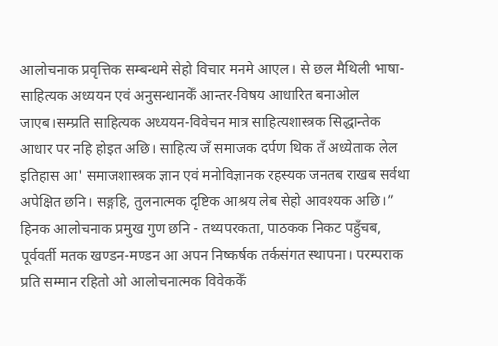आलोचनाक प्रवृत्तिक सम्बन्धमे सेहो विचार मनमे आएल। से छल मैथिली भाषा-साहित्यक अध्ययन एवं अनुसन्धानकेँ आन्तर-विषय आधारित बनाओल जाएब।सम्प्रति साहित्यक अध्ययन-विवेचन मात्र साहित्यशास्त्रक सिद्धान्तेक आधार पर नहि होइत अछि। साहित्य जँ समाजक दर्पण थिक तँ अध्येताक लेल इतिहास आ' समाजशास्त्रक ज्ञान एवं मनोविज्ञानक रहस्यक जनतब राखब सर्वथा अपेक्षित छनि। सङ्गहि, तुलनात्मक दृष्टिक आश्रय लेब सेहो आवश्यक अछि।”
हिनक आलोचनाक प्रमुख गुण छनि - तथ्यपरकता, पाठकक निकट पहुँचब, पूर्ववर्ती मतक खण्डन-मण्डन आ अपन निष्कर्षक तर्कसंगत स्थापना। परम्पराक प्रति सम्मान रहितो ओ आलोचनात्मक विवेककेँ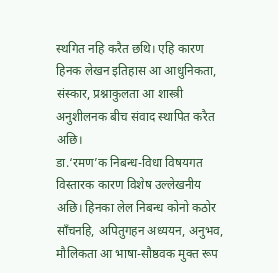स्थगित नहि करैत छथि। एहि कारण हिनक लेखन इतिहास आ आधुनिकता, संस्कार, प्रश्नाकुलता आ शास्त्री अनुशीलनक बीच संवाद स्थापित करैत अछि।
डा.‘रमण’क निबन्ध-विधा विषयगत विस्तारक कारण विशेष उल्लेखनीय अछि। हिनका लेल निबन्ध कोनो कठोर साँचनहि, अपितुगहन अध्ययन, अनुभव, मौलिकता आ भाषा-सौष्ठवक मुक्त रूप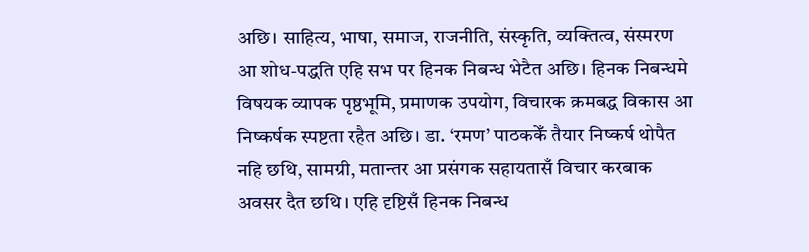अछि। साहित्य, भाषा, समाज, राजनीति, संस्कृति, व्यक्तित्व, संस्मरण आ शोध-पद्धति एहि सभ पर हिनक निबन्ध भेटैत अछि। हिनक निबन्धमे विषयक व्यापक पृष्ठभूमि, प्रमाणक उपयोग, विचारक क्रमबद्ध विकास आ निष्कर्षक स्पष्टता रहैत अछि। डा. ‘रमण’ पाठककेँ तैयार निष्कर्ष थोपैत नहि छथि, सामग्री, मतान्तर आ प्रसंगक सहायतासँ विचार करबाक अवसर दैत छथि। एहि दृष्टिसँ हिनक निबन्ध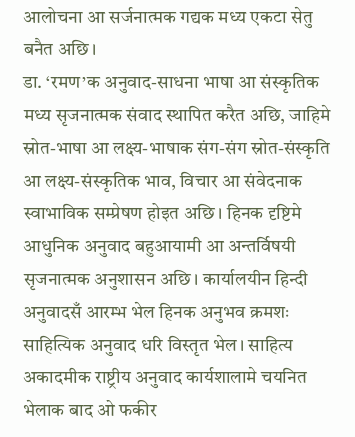आलोचना आ सर्जनात्मक गद्यक मध्य एकटा सेतु बनैत अछि।
डा. ‘रमण’क अनुवाद-साधना भाषा आ संस्कृतिक मध्य सृजनात्मक संवाद स्थापित करैत अछि, जाहिमे स्रोत-भाषा आ लक्ष्य-भाषाक संग-संग स्रोत-संस्कृति आ लक्ष्य-संस्कृतिक भाव, विचार आ संवेदनाक स्वाभाविक सम्प्रेषण होइत अछि। हिनक दृष्टिमे आधुनिक अनुवाद बहुआयामी आ अन्तर्विषयी सृजनात्मक अनुशासन अछि। कार्यालयीन हिन्दी अनुवादसँ आरम्भ भेल हिनक अनुभव क्रमशः साहित्यिक अनुवाद धरि विस्तृत भेल। साहित्य अकादमीक राष्ट्रीय अनुवाद कार्यशालामे चयनित भेलाक बाद ओ फकीर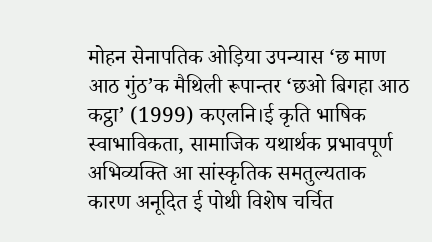मोहन सेनापतिक ओड़िया उपन्यास ‘छ माण आठ गुंठ’क मैथिली रूपान्तर ‘छओ बिगहा आठ कट्ठा’ (1999) कएलनि।ई कृति भाषिक स्वाभाविकता, सामाजिक यथार्थक प्रभावपूर्ण अभिव्यक्ति आ सांस्कृतिक समतुल्यताक कारण अनूदित ई पोथी विशेष चर्चित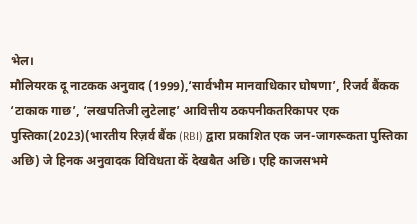भेल।
मौलियरक दू नाटकक अनुवाद (1999),‘सार्वभौम मानवाधिकार घोषणा’, रिजर्व बैंकक ‘टाकाक गाछ’, ‘लखपतिजी लुटेलाह’ आवित्तीय ठकपनीकतरिकापर एक पुस्तिका(2023)(भारतीय रिज़र्व बैंक (RBI) द्वारा प्रकाशित एक जन-जागरूकता पुस्तिका अछि) जे हिनक अनुवादक विविधता केँ देखबैत अछि। एहि काजसभमे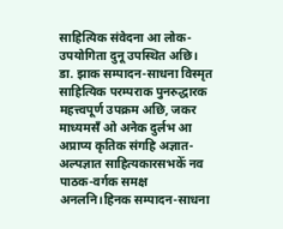साहित्यिक संवेदना आ लोक-उपयोगिता दुनू उपस्थित अछि।
डा. झाक सम्पादन-साधना विस्मृत साहित्यिक परम्पराक पुनरुद्धारक महत्त्वपूर्ण उपक्रम अछि, जकर माध्यमसँ ओ अनेक दुर्लभ आ अप्राप्य कृतिक संगहि अज्ञात-अल्पज्ञात साहित्यकारसभकेँ नव पाठक-वर्गक समक्ष अनलनि।हिनक सम्पादन-साधना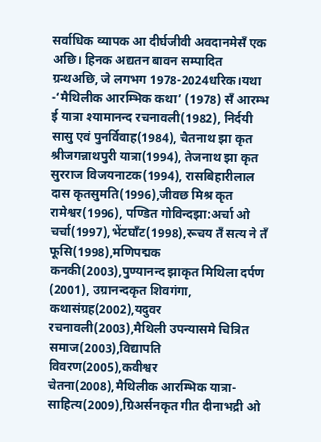सर्वाधिक व्यापक आ दीर्घजीवी अवदानमेसँ एक अछि। हिनक अद्यतन बावन सम्पादित ग्रन्थअछि, जे लगभग 1978-2024धरिक।यथा -‘मैथिलीक आरम्भिक कथा’ (1978) सँ आरम्भ ई यात्रा श्यामानन्द रचनावली(1982), निर्दयी सासु एवं पुनर्विवाह(1984), चैतनाथ झा कृत श्रीजगन्नाथपुरी यात्रा(1994), तेजनाथ झा कृत सुरराज विजयनाटक(1994), रासबिहारीलाल दास कृतसुमति(1996),जीवछ मिश्र कृत रामेश्वर(1996), पण्डित गोविन्दझा:अर्चा ओ चर्चा(1997),भेंटघाँट(1998),रूचय तँ सत्य ने तँ फूसि(1998),मणिपद्मक कनकी(2003),पुण्यानन्द झाकृत मिथिला दर्पण (2001), उग्रानन्दकृत शिवगंगा, कथासंग्रह(2002),यदुवर रचनावली(2003),मैथिली उपन्यासमे चित्रित समाज(2003),विद्यापति विवरण(2005),कवीश्वर चेतना(2008),मैथिलीक आरम्भिक यात्रा-साहित्य(2009),ग्रिअर्सनकृत गीत दीनाभद्री ओ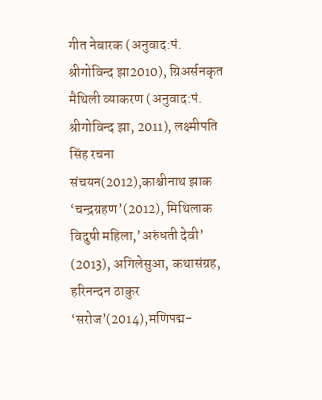गीत नेबारक (अनुवाद:पं. श्रीगोविन्द झा2010), ग्रिअर्सनकृत मैथिली व्याकरण (अनुवाद:पं. श्रीगोविन्द झा, 2011), लक्ष्मीपति सिंह रचना संचयन(2012),काश्चीनाथ झाक ‘चन्द्रग्रहण’(2012), मिथिलाक विदुषी महिला,’अरुंधती देवी’ (2013), अगिलेसुआ, कथासंग्रह, हरिनन्दन ठाकुर ‘सरोज’(2014),मणिपद्म-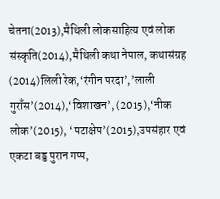चेतना(2013),मैथिली लोकसाहित्य एवं लोक संस्कृति(2014),मैथिली कथा नेपाल, कथासंग्रह (2014)लिली रेक,‘रंगीन परदा’,’लाली गुराँस’(2014),‘विशाखन’, (2015),‘नीक लोक’(2015), ‘पटाक्षेप’(2015),उपसंहार एवं एकटा बड्ड पुरान गप्प,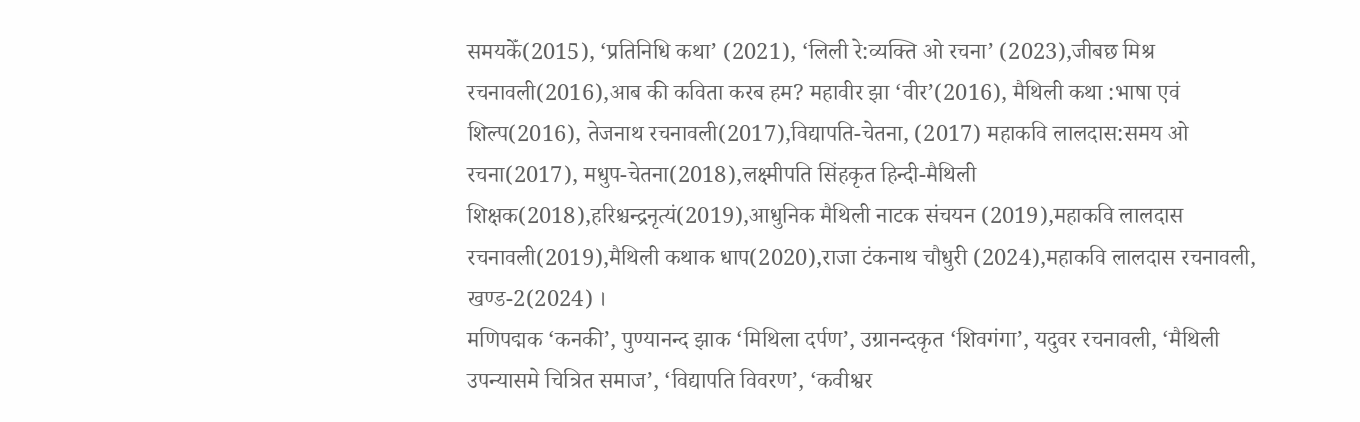समयकेँ(2015), ‘प्रतिनिधि कथा’ (2021), ‘लिली रे:व्यक्ति ओ रचना’ (2023),जीबछ मिश्र रचनावली(2016),आब की कविता करब हम? महावीर झा ‘वीर’(2016), मैथिली कथा :भाषा एवं शिल्प(2016), तेजनाथ रचनावली(2017),विद्यापति-चेतना, (2017) महाकवि लालदास:समय ओ रचना(2017), मधुप-चेतना(2018),लक्ष्मीपति सिंहकृत हिन्दी-मैथिली शिक्षक(2018),हरिश्चन्द्रनृत्यं(2019),आधुनिक मैथिली नाटक संचयन (2019),महाकवि लालदास रचनावली(2019),मैथिली कथाक धाप(2020),राजा टंकनाथ चौधुरी (2024),महाकवि लालदास रचनावली, खण्ड-2(2024) ।
मणिपद्मक ‘कनकी’, पुण्यानन्द झाक ‘मिथिला दर्पण’, उग्रानन्दकृत ‘शिवगंगा’, यदुवर रचनावली, ‘मैथिली उपन्यासमे चित्रित समाज’, ‘विद्यापति विवरण’, ‘कवीश्वर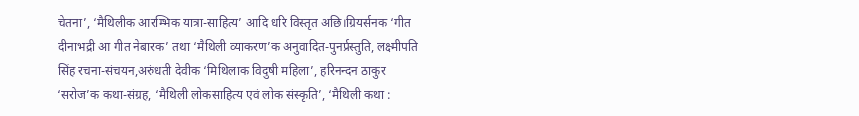चेतना’, ‘मैथिलीक आरम्भिक यात्रा-साहित्य’ आदि धरि विस्तृत अछि।ग्रियर्सनक ‘गीत दीनाभद्री आ गीत नेबारक’ तथा ‘मैथिली व्याकरण’क अनुवादित-पुनर्प्रस्तुति, लक्ष्मीपति सिंह रचना-संचयन,अरुंधती देवीक ‘मिथिलाक विदुषी महिला’, हरिनन्दन ठाकुर ‘सरोज’क कथा-संग्रह, ‘मैथिली लोकसाहित्य एवं लोक संस्कृति’, ‘मैथिली कथा :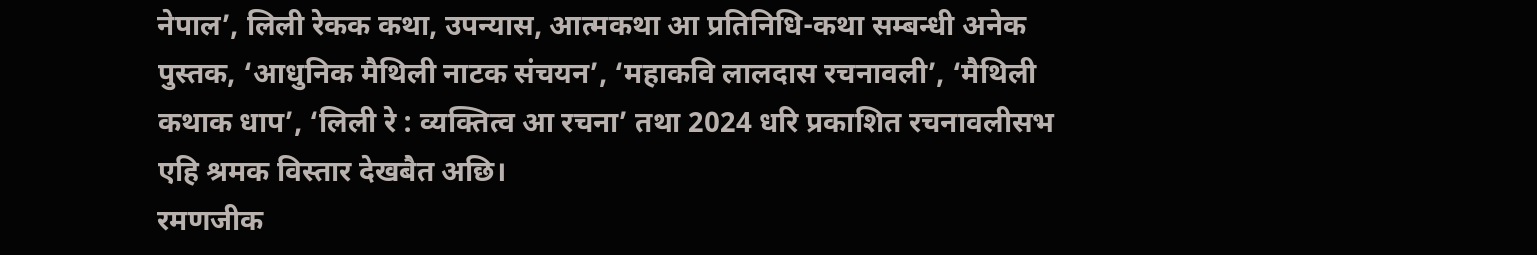नेपाल’, लिली रेकक कथा, उपन्यास, आत्मकथा आ प्रतिनिधि-कथा सम्बन्धी अनेक पुस्तक, ‘आधुनिक मैथिली नाटक संचयन’, ‘महाकवि लालदास रचनावली’, ‘मैथिली कथाक धाप’, ‘लिली रे : व्यक्तित्व आ रचना’ तथा 2024 धरि प्रकाशित रचनावलीसभ एहि श्रमक विस्तार देखबैत अछि।
रमणजीक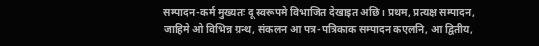सम्पादन-कर्म मुख्यतः दू स्वरूपमे विभाजित देखाइत अछि। प्रथम, प्रत्यक्ष सम्पादन, जाहिमे ओ विभिन्न ग्रन्थ, संकलन आ पत्र-पत्रिकाक सम्पादन कएलनि, आ द्वितीय,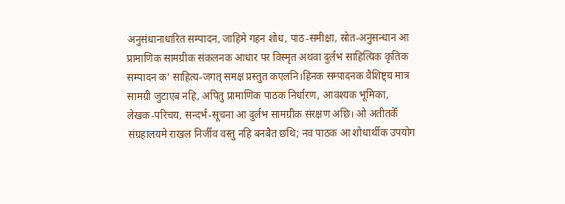अनुसंधानाधारित सम्पादन, जाहिमे गहन शोध, पाठ-समीक्षा, स्रोत-अनुसन्धान आ प्रामाणिक सामग्रीक संकलनक आधार पर विस्मृत अथवा दुर्लभ साहित्यिक कृतिक सम्पादन क’ साहित्य-जगत् समक्ष प्रस्तुत कएलनि।हिनक सम्पादनक वैशिष्ट्य मात्र सामग्री जुटाएब नहि, अपितु प्रामाणिक पाठक निर्धारण, आवश्यक भूमिका, लेखक-परिचय, सन्दर्भ-सूचना आ दुर्लभ सामग्रीक संरक्षण अछि। ओ अतीतकेँ संग्रहालयमे राखल निर्जीव वस्तु नहि बनबैत छथि; नव पाठक आ शोधार्थीक उपयोग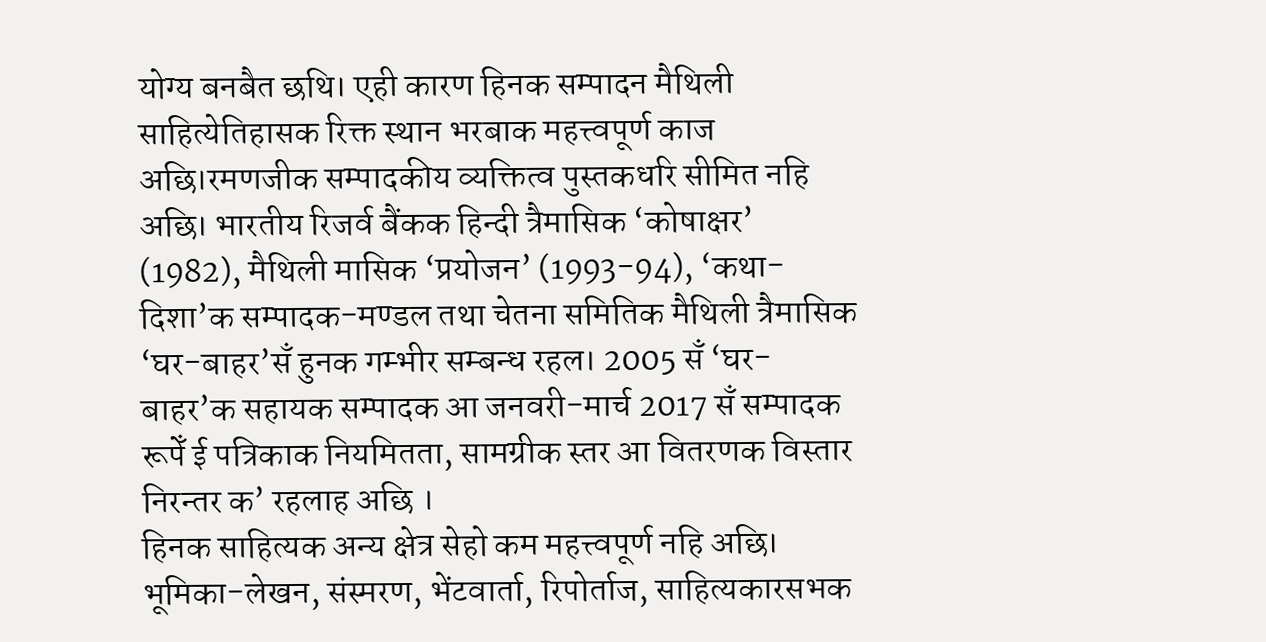योग्य बनबैत छथि। एही कारण हिनक सम्पादन मैथिली साहित्येतिहासक रिक्त स्थान भरबाक महत्त्वपूर्ण काज अछि।रमणजीक सम्पादकीय व्यक्तित्व पुस्तकधरि सीमित नहि अछि। भारतीय रिजर्व बैंकक हिन्दी त्रैमासिक ‘कोषाक्षर’ (1982), मैथिली मासिक ‘प्रयोजन’ (1993-94), ‘कथा-दिशा’क सम्पादक-मण्डल तथा चेतना समितिक मैथिली त्रैमासिक ‘घर-बाहर’सँ हुनक गम्भीर सम्बन्ध रहल। 2005 सँ ‘घर-बाहर’क सहायक सम्पादक आ जनवरी-मार्च 2017 सँ सम्पादक रूपेँ ई पत्रिकाक नियमितता, सामग्रीक स्तर आ वितरणक विस्तार निरन्तर क’ रहलाह अछि ।
हिनक साहित्यक अन्य क्षेत्र सेहो कम महत्त्वपूर्ण नहि अछि। भूमिका-लेखन, संस्मरण, भेंटवार्ता, रिपोर्ताज, साहित्यकारसभक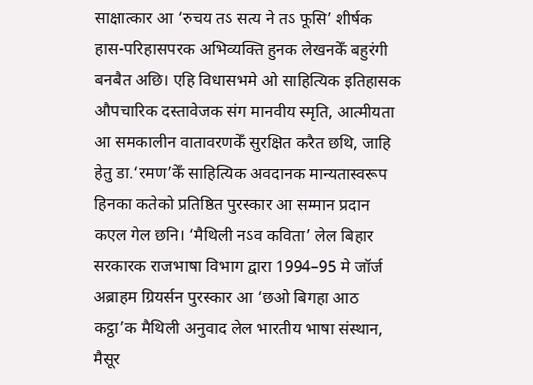साक्षात्कार आ ‘रुचय तऽ सत्य ने तऽ फूसि’ शीर्षक हास-परिहासपरक अभिव्यक्ति हुनक लेखनकेँ बहुरंगी बनबैत अछि। एहि विधासभमे ओ साहित्यिक इतिहासक औपचारिक दस्तावेजक संग मानवीय स्मृति, आत्मीयता आ समकालीन वातावरणकेँ सुरक्षित करैत छथि, जाहि हेतु डा.‘रमण’केँ साहित्यिक अवदानक मान्यतास्वरूप हिनका कतेको प्रतिष्ठित पुरस्कार आ सम्मान प्रदान कएल गेल छनि। ‘मैथिली नऽव कविता’ लेल बिहार सरकारक राजभाषा विभाग द्वारा 1994–95 मे जॉर्ज अब्राहम ग्रियर्सन पुरस्कार आ ‘छओ बिगहा आठ कट्ठा’क मैथिली अनुवाद लेल भारतीय भाषा संस्थान, मैसूर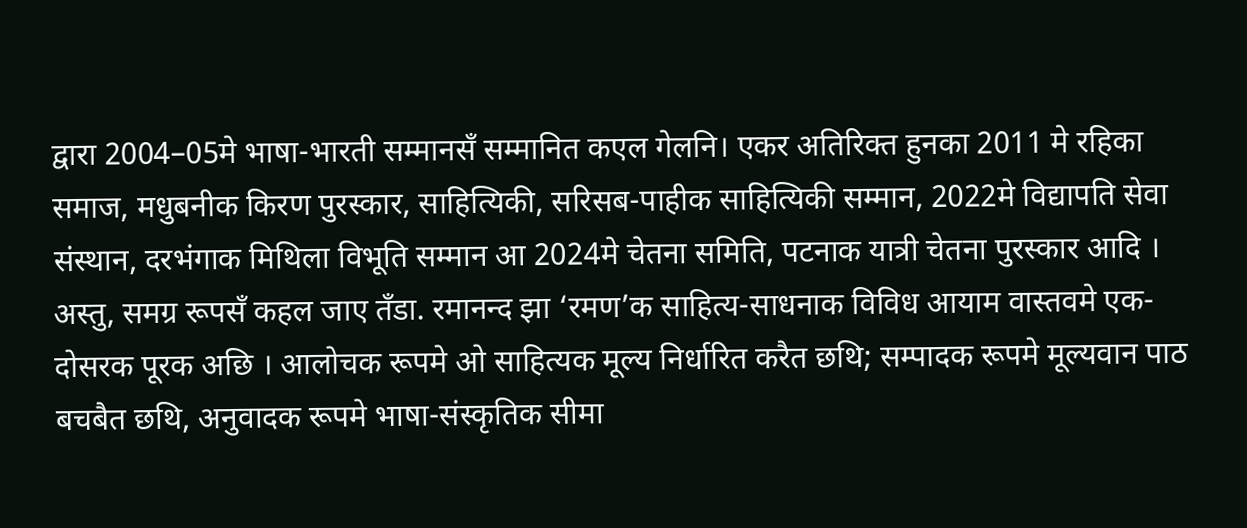द्वारा 2004–05मे भाषा-भारती सम्मानसँ सम्मानित कएल गेलनि। एकर अतिरिक्त हुनका 2011 मे रहिका समाज, मधुबनीक किरण पुरस्कार, साहित्यिकी, सरिसब-पाहीक साहित्यिकी सम्मान, 2022मे विद्यापति सेवा संस्थान, दरभंगाक मिथिला विभूति सम्मान आ 2024मे चेतना समिति, पटनाक यात्री चेतना पुरस्कार आदि ।
अस्तु, समग्र रूपसँ कहल जाए तँडा. रमानन्द झा ‘रमण’क साहित्य-साधनाक विविध आयाम वास्तवमे एक-दोसरक पूरक अछि । आलोचक रूपमे ओ साहित्यक मूल्य निर्धारित करैत छथि; सम्पादक रूपमे मूल्यवान पाठ बचबैत छथि, अनुवादक रूपमे भाषा-संस्कृतिक सीमा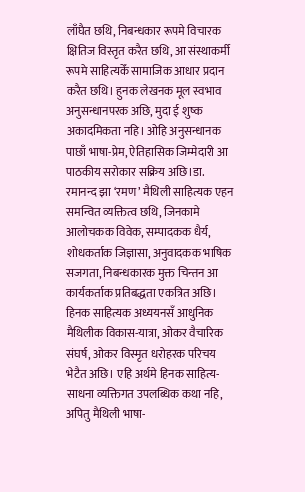लाँघैत छथि, निबन्धकार रूपमे विचारक क्षितिज विस्तृत करैत छथि, आ संस्थाकर्मी रूपमे साहित्यकेँ सामाजिक आधार प्रदान करैत छथि। हुनक लेखनक मूल स्वभाव अनुसन्धानपरक अछि, मुदा ई शुष्क अकादमिकता नहि। ओहि अनुसन्धानक पाछाँ भाषा-प्रेम, ऐतिहासिक जिम्मेदारी आ पाठकीय सरोकार सक्रिय अछि।डा. रमानन्द झा ‘रमण’ मैथिली साहित्यक एहन समन्वित व्यक्तित्व छथि, जिनकामे आलोचकक विवेक, सम्पादकक धैर्य, शोधकर्ताक जिज्ञासा, अनुवादकक भाषिक सजगता, निबन्धकारक मुक्त चिन्तन आ कार्यकर्ताक प्रतिबद्धता एकत्रित अछि। हिनक साहित्यक अध्ययनसँ आधुनिक मैथिलीक विकास-यात्रा, ओकर वैचारिक संघर्ष, ओकर विस्मृत धरोहरक परिचय भेटैत अछि। एहि अर्थमे हिनक साहित्य-साधना व्यक्तिगत उपलब्धिक कथा नहि, अपितु मैथिली भाषा-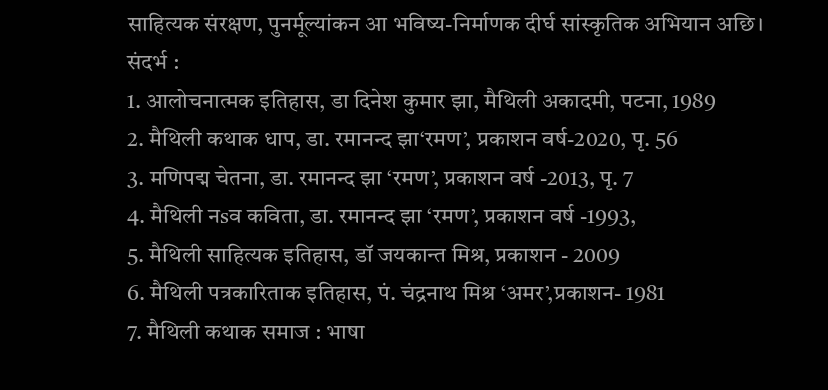साहित्यक संरक्षण, पुनर्मूल्यांकन आ भविष्य-निर्माणक दीर्घ सांस्कृतिक अभियान अछि।
संदर्भ :
1. आलोचनात्मक इतिहास, डा दिनेश कुमार झा, मैथिली अकादमी, पटना, 1989
2. मैथिली कथाक धाप, डा. रमानन्द झा‘रमण’, प्रकाशन वर्ष-2020, पृ. 56
3. मणिपद्म चेतना, डा. रमानन्द झा ‘रमण’, प्रकाशन वर्ष -2013, पृ. 7
4. मैथिली नsव कविता, डा. रमानन्द झा ‘रमण’, प्रकाशन वर्ष -1993,
5. मैथिली साहित्यक इतिहास, डॉ जयकान्त मिश्र, प्रकाशन - 2009
6. मैथिली पत्रकारिताक इतिहास, पं. चंद्रनाथ मिश्र ‘अमर’,प्रकाशन- 1981
7. मैथिली कथाक समाज : भाषा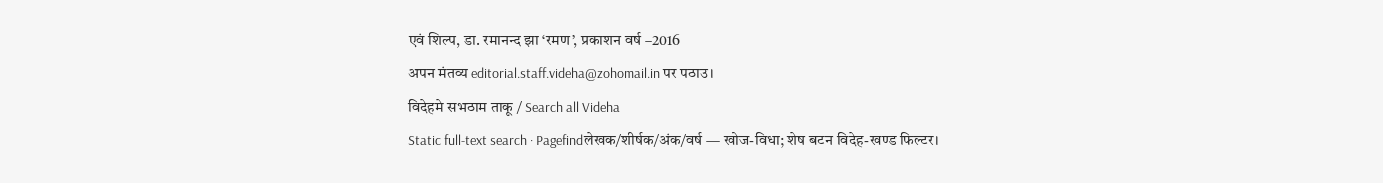एवं शिल्प, डा. रमानन्द झा ‘रमण’, प्रकाशन वर्ष –2016
अपन मंतव्य editorial.staff.videha@zohomail.in पर पठाउ।
विदेहमे सभठाम ताकू / Search all Videha
Static full-text search · Pagefindलेखक/शीर्षक/अंक/वर्ष — खोज-विधा; शेष बटन विदेह-खण्ड फिल्टर।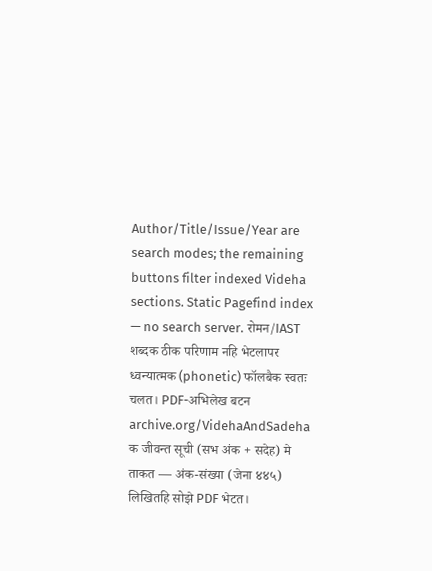Author/Title/Issue/Year are search modes; the remaining buttons filter indexed Videha sections. Static Pagefind index — no search server. रोमन/IAST शब्दक ठीक परिणाम नहि भेटलापर ध्वन्यात्मक (phonetic) फॉलबैक स्वतः चलत। PDF-अभिलेख बटन archive.org/VidehaAndSadeha क जीवन्त सूची (सभ अंक + सदेह) मे ताकत — अंक-संख्या (जेना ४४५) लिखितहि सोझे PDF भेटत।